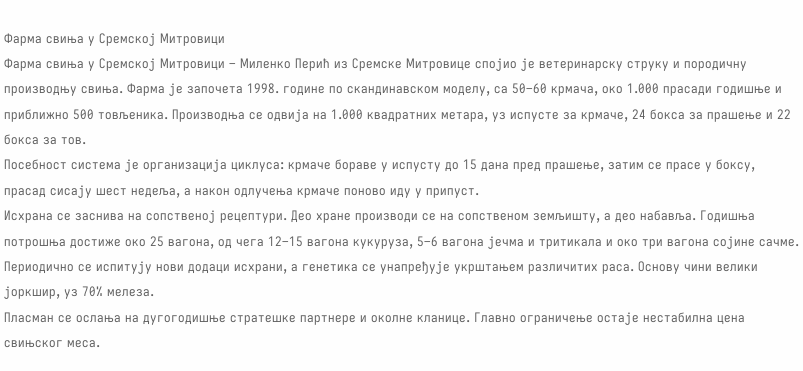Фарма свиња у Сремској Митровици
Фарма свиња у Сремској Митровици – Миленко Перић из Сремске Митровице спојио је ветеринарску струку и породичну производњу свиња. Фарма је започета 1998. године по скандинавском моделу, са 50–60 крмача, око 1.000 прасади годишње и приближно 500 товљеника. Производња се одвија на 1.000 квадратних метара, уз испусте за крмаче, 24 бокса за прашење и 22 бокса за тов.
Посебност система је организација циклуса: крмаче бораве у испусту до 15 дана пред прашење, затим се прасе у боксу, прасад сисају шест недеља, а након одлучења крмаче поново иду у припуст.
Исхрана се заснива на сопственој рецептури. Део хране производи се на сопственом земљишту, а део набавља. Годишња потрошња достиже око 25 вагона, од чега 12–15 вагона кукуруза, 5–6 вагона јечма и тритикала и око три вагона сојине сачме.
Периодично се испитују нови додаци исхрани, а генетика се унапређује укрштањем различитих раса. Основу чини велики јоркшир, уз 70% мелеза.
Пласман се ослања на дугогодишње стратешке партнере и околне кланице. Главно ограничење остаје нестабилна цена свињског меса.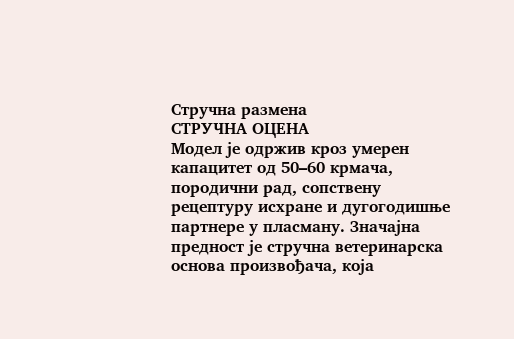Стручна размена
СТРУЧНА ОЦЕНА
Модел је одржив кроз умерен капацитет од 50–60 крмача, породични рад, сопствену рецептуру исхране и дугогодишње партнере у пласману. Значајна предност је стручна ветеринарска основа произвођача, која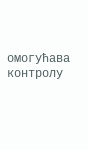омогућава контролу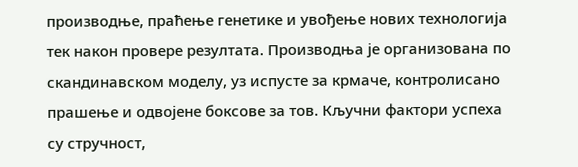производње, праћење генетике и увођење нових технологија тек након провере резултата. Производња је организована по скандинавском моделу, уз испусте за крмаче, контролисано прашење и одвојене боксове за тов. Кључни фактори успеха су стручност,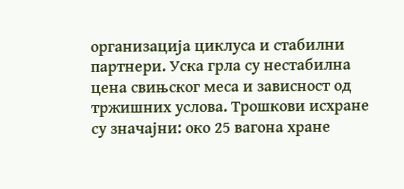организација циклуса и стабилни партнери. Уска грла су нестабилна цена свињског меса и зависност од тржишних услова. Трошкови исхране су значајни: око 25 вагона хране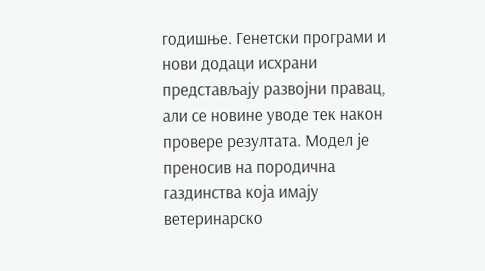годишње. Генетски програми и нови додаци исхрани представљају развојни правац, али се новине уводе тек након провере резултата. Модел је преносив на породична газдинства која имају ветеринарско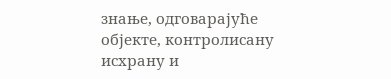знање, одговарајуће објекте, контролисану исхрану и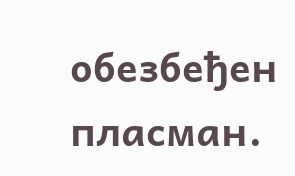обезбеђен пласман.